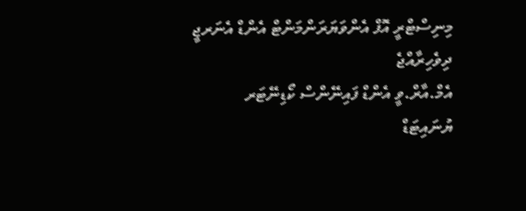މިނިސްޓްރީ އޮފް އެންވަޔަރަންމަންޓް އެންޑް އެނަރޖީ
ދިވެހިރާއްޖެ
އެމް.އާރް.ވީ އެންޑް ފައިނޭންސް ކޯޑިނޭޓަރ
ޔުނައިޓަޑް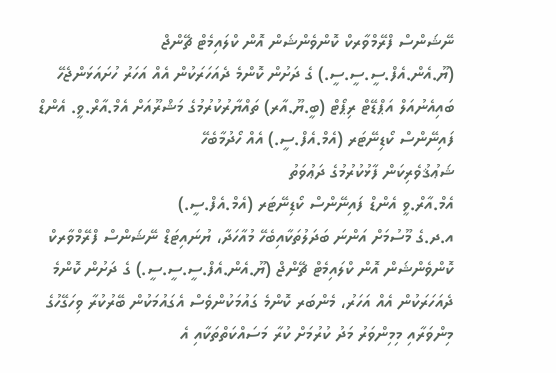ނޭޝަންސް ފްރޭމްވާރކް ކޮންވެންޝަން އޮން ކްލައިމެޓް ޗޭންޖް (ޔޫ.އެން.އެފް.ސީ.ސީ.ސީ.) ގެ ދަށުން ކޮންމެ ދެއަހަރަކުން އެއް އަހަރު ހުށައަޅަންޖެހޭ ބައިއެނުއަލް އަޕްޑޭޓް ރިޕޯޓް (ބީ.ޔޫ.އާރ) ތައްޔާރުކުރުމުގެ މަޝްރޫއަށް އެމް.އާރް.ވީ. އެންޑް ފައިނޭންސް ކޯޑިނޭޓަރ (އެމް.އެފް.ސީ.) އެއް ހޯދުމާބެހޭ
ޝަޢުޤުވެރިކަން ފާޅުކުރުމުގެ ދަޢުވަތު
އެމް.އާރް.ވީ އެންޑް ފައިނޭންސް ކޯޑިނޭޓަރ (އެމް.އެފް.ސީ.)
އ.ދ.ގެ މޫސުމަށް އަންނަ ބަދަލުތަކާއިބެހޭ މުއާހަދާ، ޔުނައިޓަޑް ނޭޝަންސް ފްރޭމްވާރކް ކޮންވެންޝަން އޮން ކްލައިމެޓް ޗޭންޖް (ޔޫ.އެން.އެފް.ސީ.ސީ.ސީ.) ގެ ދަށުން ކޮންމެ ދެއަހަރަކުން އެއް އަހަރު، މެންބަރ ކޮންމެ ގައުމަކުންވެސް އެގައުމަކުން ބޭރުކުރާ ވިހަގޭހުގެ މިންވަރާއި މިމިންވަރު މަދު ކުރުމަށް ކުރާ މަސައްކަތްތަކާއި އެ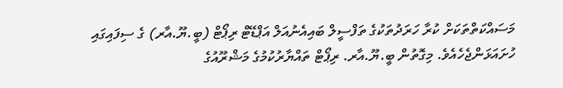މަސައްކަތްތަކަށް ކުރާ ހަރަދުތަކުގެ ތަފްސީލް ބައިއެނުއަލް އަޕްޑޭޓް ރިޕޯޓް (ބީ.ޔޫ.އާރ) ގެ ސިފައިގައި ހުށައަޅަންޖެހެއެވެ. މިގޮތުން ބީ.ޔޫ.އާރ. ރިޕޯޓް ތައްޔާރުކުމުގެ މަޝްރޫއުގެ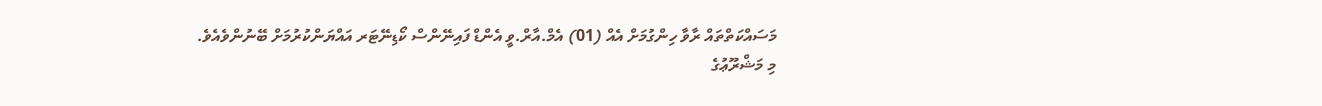މަސައްކަތްތައް ރާވާ ހިންގުމަށް އެއް (01) އެމް.އާރް.ވީ އެންޑް ފައިނޭންސް ކޯޑިނޭޓަރ އައްޔަންކުރުމަށް ބޭނުންވެއެވެ.
މި މަޝްރޫޢުގެ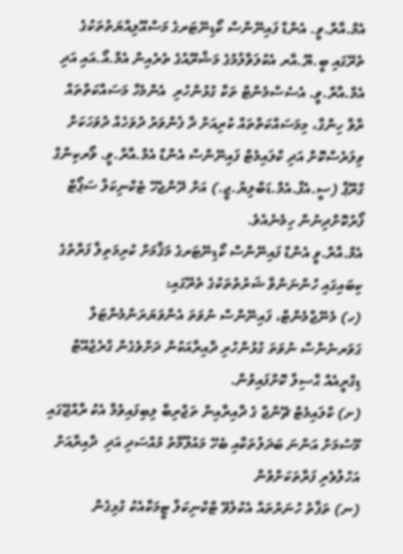އެމް.އާރް.ވީ. އެންޑް ފައިނޭންސް ކޯޑިނޭޓަރގެ މަސްއޫލިއްޔަތުތަކުގެ ތެރޭގައި ބީ.ޔޫ.އާރ އެކުލަވާލުމުގެ މަޝްރޫއުގެ ތެރެއިން އެމް.އޯ.އައި އަދި އެމް.އާރް.ވީ. އެސެސްމެންޓް ތަކާ ގުޅުންހުރި  އެންމެހާ މަސައްކަތްތައް ރާވާ ހިންގާ، މިމަސައްކަތްތައް ކުރިއަށް ދާ ފެންވަރު ދުވަހެއް ދުވަހަކަށް ވިލަރެސްކޮށް އަދި ކްލައިމެޓް ފައިނޭންސް އެންޑް އެމް.އާރް.ވީ. ވޯރކިންގް ގްރޫޕް (ސީ.އެފް.އެމް.ޑަބްލިޔު.ޖީ.) އަށް ދޭންޖެހޭ ޓެކްނިކަލް ސަޕޯޓް ފޯރުކޮށްދިނުން ހިމެނެއެވެ.
އެމް.އާރް.ވީ އެންޑް ފައިނޭންސް ކޯޑިނޭޓަރގެ މަޤާމަށް ކުރިމަތިލާ ފަރާތުގެ ކިބައިގައި ހުންނަންވާ ޝަރުތުތަކުގެ ތެރޭގައި:
(ހ) މެނޭޖްމެންޓް، ފައިނޭންސް ނުވަތަ އެންވަޔަރަންމެންޓަލް ގަވަރނެންސް ނުވަތަ ގުޅުންހުރި ދާއިރާއަކުން ދަށްވެގެން ގްރެޖުއޭޓް ޑިގްރީއެއް ޙާސިލް ކޮށްފައިވުން.
(ށ) ކްލައިމެޓް ޗޭންޖް ގެ ދާއިރާއިން ތަޖްރިބާ ލިބިފައިވުމާ އެކު ރާއްޖޭގައި މޫސުމަށް އަންނަ ބަދަލުތަކާއި ބެހޭ މައުލޫމާތު މުއްސަދި އަދި  ދާއިރާއަށް އަހުލުވެރި ފަރާތަކަށްވުން
(ނ) ތަފާތު ހުނަރުތައް އެކުލެވޭ ޓްކްނިކަލް ޓީމަކާއެކު ގުޅިގެން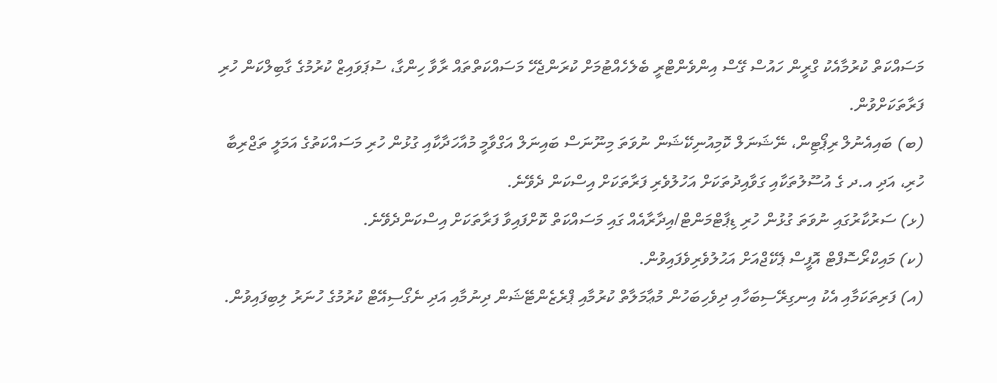މަސައްކަތް ކުރުމާއެކު ގްރީން ހައުސް ގޭސް އިންވެންޓްރީ ބެލެހެއްޓުމަށް ކުރަންޖެހޭ މަސައްކަތްތައް ރާވާ ހިންގާ، ސުޕަވައިޒް ކުރުމުގެ ގާބިލްކަން ހުރި ފަރާތަކަށްވުން.
(ބ) ބައިއެނުލް ރިޕޯޓިން، ނޭޝަނަލް ކޮމިއުނިކޭޝަން ނުވަތަ މިނޫނަސް ބައިނަލް އަގްވާމީ މުއާހަދާކާއި ގުޅުން ހުރި މަސައްކަތުގެ އަމަލީ ތަޖްރިބާ ހުރި، އަދި އ.ދ ގެ އުސޫލުތަކާއި ގަވާއިދުތަކަށް އަހުލުވެރި ފަރާތަކަށް އިސްކަން ދެވޭނެ.
(ޅ) ސަރުކާރުގައި ނުވަތަ ގުޅުން ހުރި ޑިޕާޓްމަންޓް/އިދާރާއެއް ގައި މަސައްކަތް ކޮށްފައިވާ ފަރާތަކަށް އިސްކަންދެވޭނެ.
(ކ) މައިކްރޯސޮފްޓް އޮފީސް ޕެކޭޖްއަށް އަޙުލުވެރިވެފައިވުން.
(އ) ފަރިތަކަމާއި އެކު އިނގިރޭސިބަހާއި ދިވެހިބަހުން މުޢާމަލާތް ކުރުމާއި ޕްރެޒެންޓޭޝަން ދިނުމާއި އަދި ނެގޯސިއޭޓް ކުރުމުގެ ހުނަރު ލިބިފައިވުން.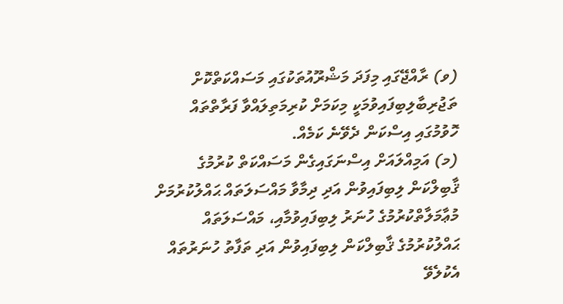(ވ) ރާއްޖޭގައި މިފަދަ މަޝްރޫއުތަކުގައި މަސައްކަތްކޮށް ތަޖުރިބާލިބިފައިވުމަކީ މިކަމަށް ކުރިމަތިލައްވާ ފަރާތްތައް ހޮވުމުގައި އިސްކަން ދެވޭނެ ކަމެއް.
(މ) އަމިއްލައަށް އިސްނަގައިގެން މަސައްކަތް ކުރުމުގެ ޤާބިލްކަން ލިބިފައިވުން އަދި ދިމާވާ މައްސަލަތައް ޙައްލުކުރުމަށް މުޢާމަލާތްކުރުމުގެ ހުނަރު ލިބިފައިވުމާއި، މައްސަލަތައް ޙައްލުކުރުމުގެ ޤާބިލްކަން ލިބިފައިވުން އަދި ތަފާތު ހުނަރުތައް އެކުލެވޭ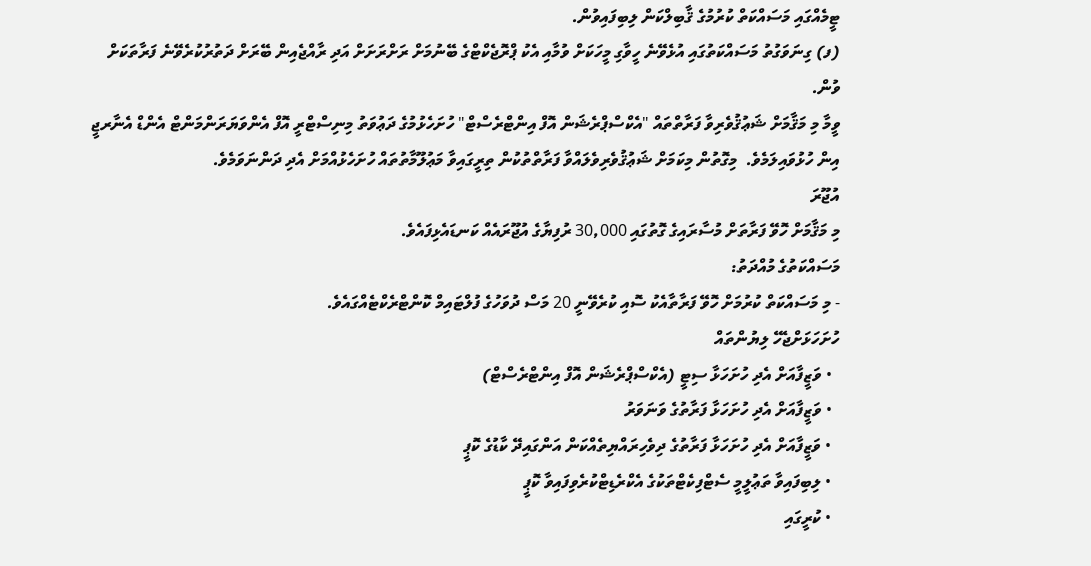ޓީމެއްގައި މަސައްކަތް ކުރުމުގެ ޤާބިލްކަން ލިބިފައިވުން.
(ފ) ގިނަވަގުތު މަސައްކަތުގައި އުޅެވޭނެ ހީވާގި މީހަކަށް ވުމާއި އެކު ޕްރޮޖެކްޓްގެ ބޭނުމަށް ރަށްރަށަށް އަދި ރާއްޖެއިން ބޭރަށް ދަތުރުކުރެވޭނެ ފަރާތަކަށް ވުން.
ވީމާ މި މަޤާމަށް ޝަޢުޤުވެރިވާ ފަރާތްތައް "އެކްސްޕްރެޝަން އޮފް އިންޓްރެސްޓް" ހުށަހެޅުމުގެ ދަޢުވަތު މިނިސްޓްރީ އޮފް އެންވަޔަރަންމަންޓް އެންޑް އެނާރޖީ އިން ހުޅުވައިލަމެވެ.  މިގޮތުން މިކަމަށް ޝަޢުޤުވެރިވެލައްވާ ފަރާތްތުކުން ތިރީގައިވާ މަޢުލޫމާތުތައް ހުށަހެޅުއްމަށް އެދި ދަންނަވަމެވެ.
އުޖޫރަ
މި މަޤާމަށް ހޮވޭ ފަރާތަށް މުސާރައިގެ ގޮތުގައި 30,000 ރުފިޔާގެ އުޖޫރައެއް ކަނޑައެޅިފައެވެ.
މަސައްކަތުގެ މުއްދަތު:
- މި މަސައްކަތް ކުރުމަށް ހޮވޭ ފަރާތާއެކު ސޮއި ކުރެވޭނީ 20 މަސް ދުވަހުގެ ފުލްޓައިމް ކޮންޓްރެކްޓެއްގައެވެ.
ހުށަހަޅަށްޖެހޭ ލިޔުންތައް
  • ވަޒީފާއަށް އެދި ހުށަހަޅާ ސިޓީ (އެކްސްޕްރެޝަން އޮފް އިންޓްރެސްޓް)
  • ވަޒީފާއަށް އެދި ހުށަހަޅާ ފަރާތުގެ ވަނަވަރު
  • ވަޒީފާއަށް އެދި ހުށަހަޅާ ފަރާތުގެ ދިވެހިރައްޔިތެއްކަން އަންގައިދޭ ކާޑުގެ ކޮޕީ
  • ލިބިފައިވާ ތަޢުލީމީ ސެޓްފިކެޓްތަކުގެ އެކްރެޑިޓްކުރެވިފައިވާ ކޮޕީ
  • ކުރީގައި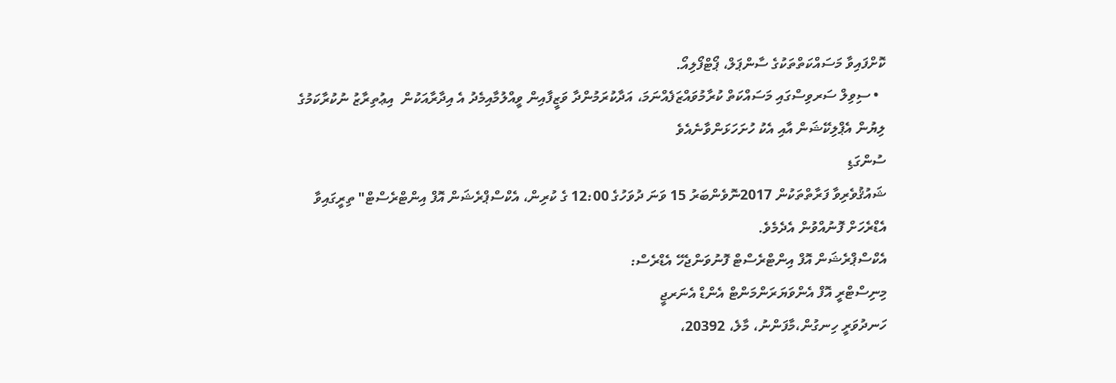ކޮށްފައިވާ މަސައްކަތްތަކުގެ ސާންޕަލް، ޕޯޓްފޯލިއޯ.
  • ސިވިލް ސަރވިސްގައި މަސައްކަތް ކުރާމުވައްޒަފެއްނަމަ، އަދާކުރަމުންދާ ވަޒީފާއިން ވީއްލުމާއިމެދު އެ އިދާރާއަކުން  އިޢުތިރާޒު ނުކުރާކަމުގެ ލިޔުން އެޕްލިކޭޝަން އާއި އެކު ހުށަހަޅަންވާނެއެވެ
ސުންގަޑި
ޝައުޤުވެރިވާ ފަރާތްތަކުން 2017ނޮވެންބަރު 15 ވަނަ ދުވަހުގެ 12:00 ގެ ކުރިން، އެކްސްޕްރެޝަން އޮފް އިންޓްރެސްޓް" ތިރީގައިވާ އެޑްރެހަށް ފޮނުއްވުން އެދެމެވެ.
އެކްސްޕްރެޝަން އޮފް އިންޓްރެސްޓް ފޮނުވަންޖެހޭ އެޑްރެސް:
މިނިސްޓްރީ އޮފް އެންވަޔަރަންމަންޓް އެންޑް އެނަރޖީ
ހަނދުވަރީ ހިނގުން،މާފަންނު، މާލެ، 20392،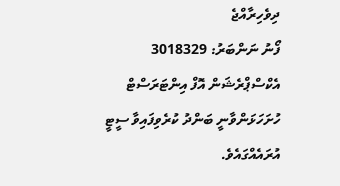ދިވެހިރާއްޖެ
ފޯނު ނަންބަރު: 3018329
އެކްސްޕްރެޝަން އޮފް އިންޓަރަސްޓް ހުށަހަޅަންވާނީ ބަންދު ކުރެވިފައިވާ ސީޓީ އުރައެއްގައެވެ.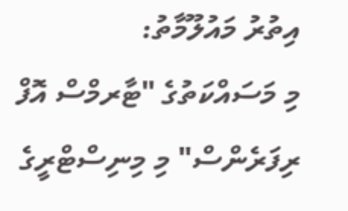އިތުރު މައުލޫމާތު:
މި މަސައްކަތުގެ "ޓާރމްސް އޮފް ރިފަރެންސް" މި މިނިސްޓްރީގެ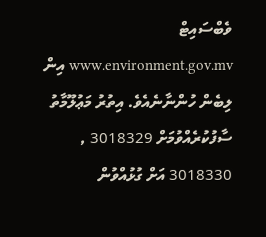ވެބްސައިޓް www.environment.gov.mv އިން ލިބެން ހުންނާނެއެވެ. އިތުރު މަޢުލޫމާތު ސާފުކުރެއްވުމަށް 3018329 ,   3018330 އަށް ގުޅުއްވުން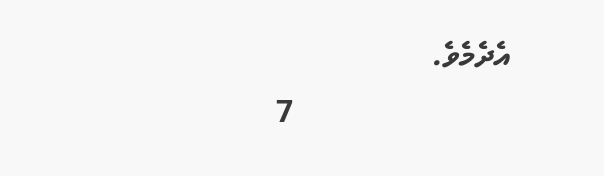އެދެމެވެ.
                            7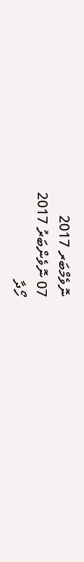ނޮވެމްބަރ 2017
07 ނޮވެންބަރު 2017
ހޯދާ